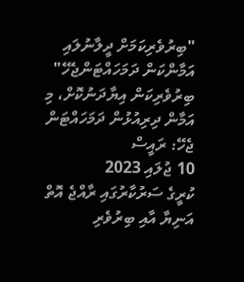"ބިރުވެރިކަމަށް ދީލާނުލައި އަމާންކަން ދަމަހައްޓަންޖެހޭ"
ބިރުވެރިކަން އިޔާދަނުކޮށް، މި އަމާން ދިރިއުޅުން ދަމަހައްޓަން ޖެހޭ: ރައީސް
10 ޖުލައި 2023
ކުރީގެ ސަރުކާރުގައި ރާއްޖެ އޮތް އަނިޔާ އާއި ބިރުވެރި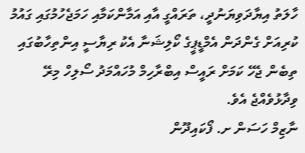ހާލަތު އިޔާދަވިޔަނުދީ، ތަރައްގީ އާއި އަމާންކަމާއި ހަމަޖެހުމުގައި ގައުމު ކުރިއަށް ގެންދަން އެމްޑީޕީގެ ކޯލިޝަނާ އެކު ރިޔާސީ އިންތިހާބުގައި ތިބެން ޖެހޭ ކަމަށް ރައީސް އިބްރާހިމް މުހައްމަދު ސޯލިހް މިރޭ ވިދާޅުވެއްޖެ އެވެ.
ނާޒިމް ހަސަން ށ. ފޯކައިދޫން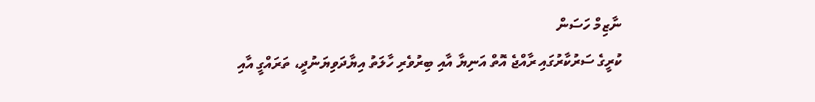ނާޒިމް ހަސަން
ކުރީގެ ސަރުކާރުގައި ރާއްޖެ އޮތް އަނިޔާ އާއި ބިރުވެރި ހާލަތު އިޔާދަވިޔަނުދީ، ތަރައްގީ އާއި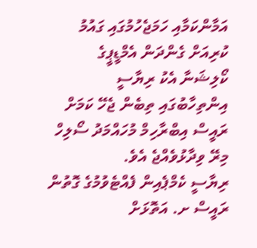އަމާންކަމާއި ހަމަޖެހުމުގައި ގައުމު ކުރިއަށް ގެންދަން އެމްޑީޕީގެ ކޯލިޝަނާ އެކު ރިޔާސީ އިންތިހާބުގައި ތިބެން ޖެހޭ ކަމަށް ރައީސް އިބްރާހިމް މުހައްމަދު ސޯލިހް މިރޭ ވިދާޅުވެއްޖެ އެވެ.
ރިޔާސީ ކެމްޕެއިން ފެއްޓެވުމުގެ ގޮތުން ރައީސް ށ. އަތޮޅަށް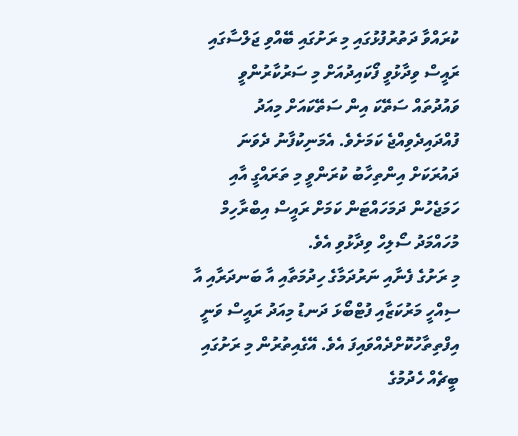ކުރައްވާ ދަތުރުފުޅުގައި މި ރަށުގައި ބޭއްވި ޖަލްސާގައި ރައީސް ވިދާޅުވީ ފޯކައިދުއަށް މި ސަރުކާރުންވީ ވައުދުތައް ސަތޭކަ އިން ސަތޭކައަށް މިއަދު ފުއްދައިދެވިއްޖެ ކަމަށެވެ. އެމަނިކުފާނު ދެވަނަ ދައުރަކަށް އިންތިހާބު ކުރަންވީ މި ތަރައްގީ އާއި ހަމަޖެހުން ދަމަހައްޓަން ކަމަށް ރައީސް އިބްރާހިމް މުހައްމަދު ސޯލިހް ވިދާޅުވި އެވެ.
މި ރަށުގެ ފެނާއި ނަރުދަމާގެ ހިދުމަތާއި އާ ބަނދަރާއި އާ ސިއްހީ މަރުކަޒާއި ފުޓްބޯޅަ ދަނޑު މިއަދު ރައީސް ވަނީ އިފްތިތާހުކޮށްދެއްވައިފަ އެވެ. އޭގެއިތުރުން މި ރަށުގައި ބީޗެއް ހެދުމުގެ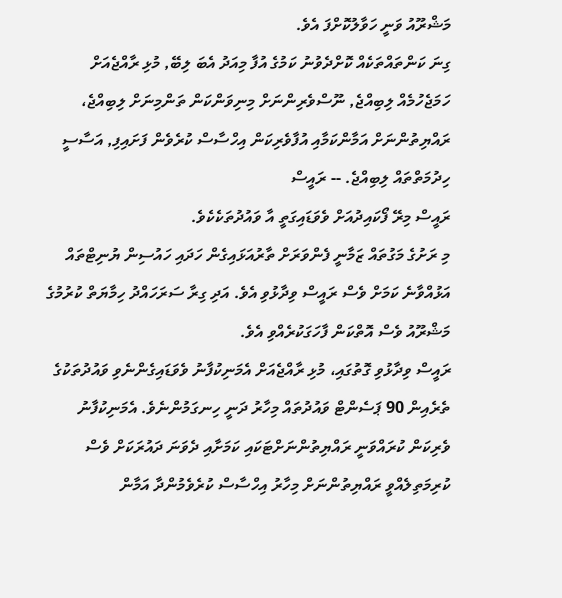މަޝްރޫއު ވަނީ ހަވާލުކޮށްފަ އެވެ.
ގިނަ ކަންތައްތަކެއް ކޮށްދެވުނު ކަމުގެ އުފާ މިއަދު އެބަ ލިބޭ, މުޅި ރާއްޖެއަށް ހަމަޖެހުމެއް ލިބިއްޖެ, ނޫސްވެރިންނަށް މިނިވަންކަން ތަންމިނަށް ލިބިއްޖެ، ރައްޔިތުންނަށް އަމާންކަމާއި އުފާވެރިކަން އިހްސާސް ކުރެވެން ފަށައިފި, އަސާސީ ހިދުމަތްތައް ލިބިއްޖެ. -- ރައީސް
ރައީސް މިރޭ ފޯކައިދުއަށް ވެވަޑައިގަތީ އާ ވައުދުތަކެކެވެ.
މި ރަށުގެ މަގުތައް ޒަމާނީ ފެންވަރަށް ތާރުއަޅައިގެން ހަދައި ހައުސިން ޔުނިޓްތައް އަޅުއްވާނެ ކަމަށް ވެސް ރައީސް ވިދާޅުވި އެވެ. އަދި ގިރާ ސަރަހައްދު ހިމާޔަތް ކުރުމުގެ މަޝްރޫއު ވެސް އޮތްކަން ފާހަގަކުރެއްވި އެވެ.
ރައީސް ވިދާޅުވި ގޮތުގައި، މުޅި ރާއްޖެއަށް އެމަނިކުފާނު ވެވަޑައިގެންނެވި ވައުދުތަކުގެ ތެރެއިން 90 ޕަސެންޓް ވައުދުތައް މިހާރު ދަނީ ހިނގަމުންނެވެ. އެމަނިކުފާނު ވެރިކަން ކުރައްވަނީ ރައްޔިތުންނަށްޓަކައި ކަމަށާއި ދެވަނަ ދައުރަކަށް ވެސް ކުރިމަތިލެއްވީ ރައްޔިތުންނަށް މިހާރު އިހްސާސް ކުރެވެމުންދާ އަމާން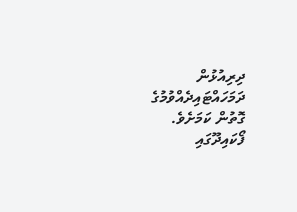ދިރިއުޅުން ދަމަހައްޓައިދެއްވުމުގެ ގޮތުން ކަމަށެވެ.
ފޯކައިދޫގައި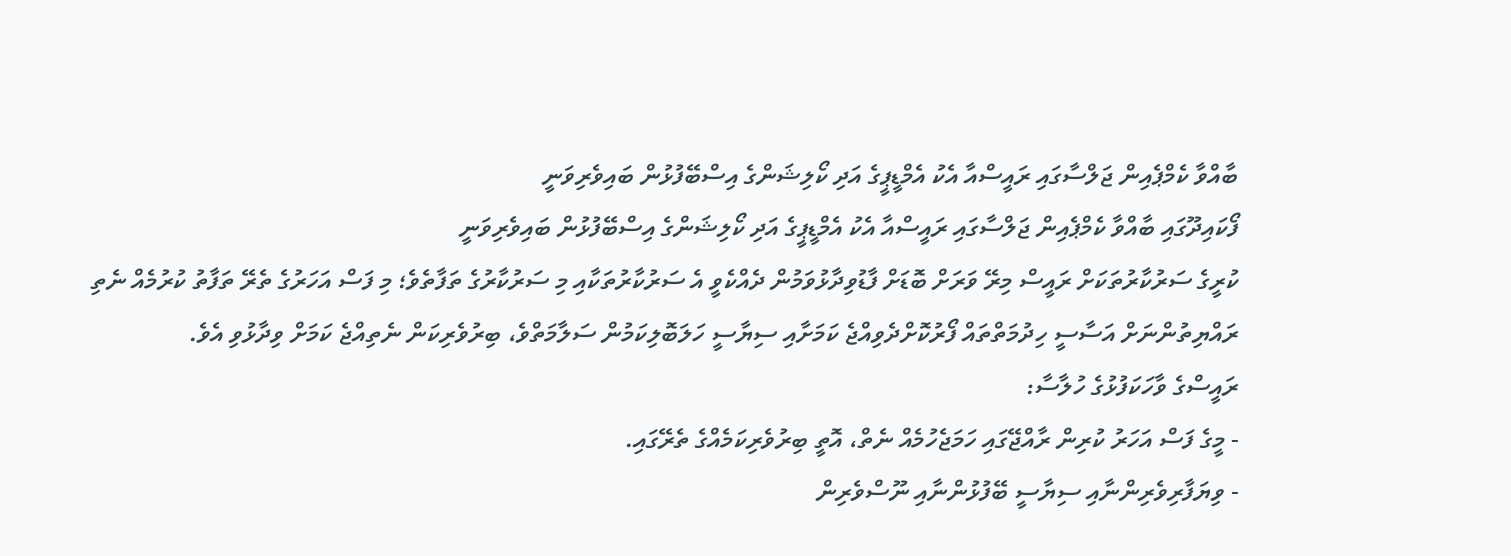ބާއްވާ ކެމްޕެއިން ޖަލްސާގައި ރައީސްއާ އެކު އެމްޑީޕީގެ އަދި ކޯލިޝަންގެ އިސްބޭފުޅުން ބައިވެރިވަނީ
ފޯކައިދޫގައި ބާއްވާ ކެމްޕެއިން ޖަލްސާގައި ރައީސްއާ އެކު އެމްޑީޕީގެ އަދި ކޯލިޝަންގެ އިސްބޭފުޅުން ބައިވެރިވަނީ
ކުރީގެ ސަރުކާރުތަކަށް ރައީސް މިރޭ ވަރަށް ބޮޑަށް ފާޑުވިދާޅުވަމުން ދެއްކެވީ އެ ސަރުކާރުތަކާއި މި ސަރުކާރުގެ ތަފާތެވެ؛ މި ފަސް އަހަރުގެ ތެރޭ ތަފާތު ކުރުމެއް ނެތި ރައްޔިތުންނަށް އަސާސީ ހިދުމަތްތައް ފޯރުކޮށްދެވިއްޖެ ކަމަށާއި ސިޔާސީ ހަލަބޮލިކަމުން ސަލާމަތްވެ، ބިރުވެރިކަން ނެތިއްޖެ ކަމަށް ވިދާޅުވި އެވެ.
ރައީސްގެ ވާހަކަފުޅުގެ ހުލާސާ:
- މީގެ ފަސް އަހަރު ކުރިން ރާއްޖޭގައި ހަމަޖެހުމެއް ނެތް، އޮތީ ބިރުވެރިކަމެއްގެ ތެރޭގައި.
- ވިޔަފާރިވެރިންނާއި ސިޔާސީ ބޭފުޅުންނާއި ނޫސްވެރިން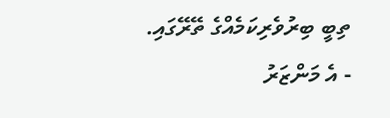ތިބީ ބިރުވެރިކަމެއްގެ ތޭރޭގައި.
- އެ މަންޒަރު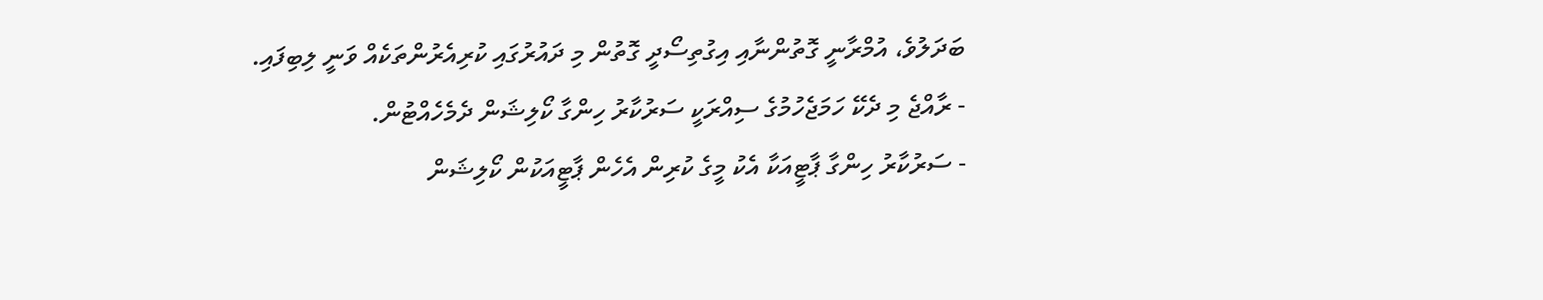ބަދަލުވެ، އުމްރާނީ ގޮތުންނާއި އިގުތިސޯދީ ގޮތުން މި ދައުރުގައި ކުރިއެރުންތަކެއް ވަނީ ލިބިފައި.
- ރާއްޖެ މި ދެކޭ ހަމަޖެހުމުގެ ސިއްރަކީ ސަރުކާރު ހިންގާ ކޯލިޝަން ދެމެހެއްޓުން.
- ސަރުކާރު ހިންގާ ޕާޓީއަކާ އެކު މީގެ ކުރިން އެހެން ޕާޓީއަކުން ކޯލިޝަން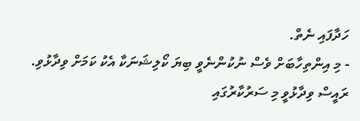ހަދާފައި ނެތް.
- މި އިންތިހާބަށް ވެސް ނުކުންނެވީ ބިޔަ ކޯލިޝަނަކާ އެކު ކަމަށް ވިދާޅުވި.
ރައީސް ވިދާޅުވީ މި ސަރުކާރުގައި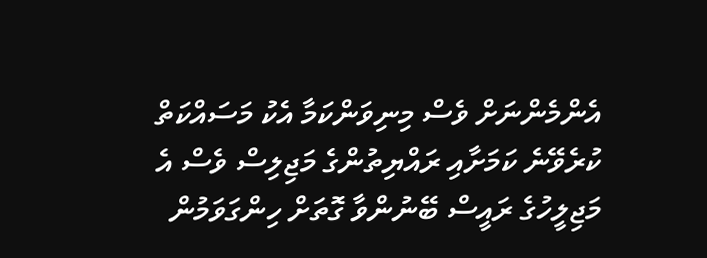އެންމެންނަށް ވެސް މިނިވަންކަމާ އެކު މަސައްކަތް ކުރެވޭނެ ކަމަށާއި ރައްޔިތުންގެ މަޖިލިސް ވެސް އެ މަޖިލީހުގެ ރައީސް ބޭނުންވާ ގޮތަށް ހިންގަވަމުން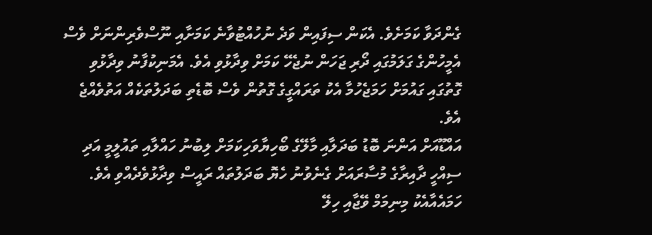ގެންދަވާ ކަމަށެވެ. އެކަން ސިފައިން ވަދެ ނުހުއްޓުވާނެ ކަމަށާއި ނޫސްވެރިންނަށް ވެސް އެމީހުންގެ ގަލަމުގައި ދޯރި ޖަހަން ނުޖެހޭ ކަމަށް ވިދާޅުވި އެވެ. އެމަނިކުފާނު ވިދާޅުވި ގޮތުގައި ގައުމަށް ހަމަޖެހުމާ އެކު ތަރައްގީގެ ގޮތުން ވެސް ބޮޑެތި ބަދަލުތަކެއް އަތުވެއްޖެ އެވެ.
އައްޑޫއަށް އަންނަ ބޮޑު ބަދަލާއި މާލޭގެ ބޯހިޔާވަހިކަމަށް ލިބުނު ހައްލާއި ތައުލީމީ އަދި ސިއްހީ ދާއިރާގެ މުސާރައަށް ގެނެވުނު ހެޔޮ ބަދަލުތައް ރައީސް ވިދާޅުވެދެއްވި އެވެ. ހަމައެއާއެކު މިނިމަމް ވޭޖާއި ހިލޭ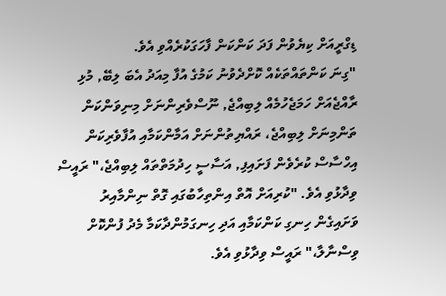ޑިގްރީއަށް ކިޔެވުން ފަދަ ކަންކަން ފާހަގަކުރެއްވި އެވެ.
"ގިނަ ކަންތައްތަކެއް ކޮށްދެވުނު ކަމުގެ އުފާ މިއަދު އެބަ ލިބޭ, މުޅި ރާއްޖެއަށް ހަމަޖެހުމެއް ލިބިއްޖެ, ނޫސްވެރިންނަށް މިނިވަންކަން ތަންމިނަށް ލިބިއްޖެ، ރައްޔިތުންނަށް އަމާންކަމާއި އުފާވެރިކަން އިހްސާސް ކުރެވެން ފަށައިފި, އަސާސީ ހިދުމަތްތައް ލިބިއްޖެ،" ރައީސް ވިދާޅުވި އެވެ. "ކުރިއަށް އޮތް އިންތިހާބުގައި ގޮތް ނިންމާއިރު ވަށައިގެން ހިނގި ކަންކަމާއި އަދި ހިނގަމުންދާކަމާ މެދު ފުންކޮށް ވިސްނާލާ،" ރައީސް ވިދާޅުވި އެވެ.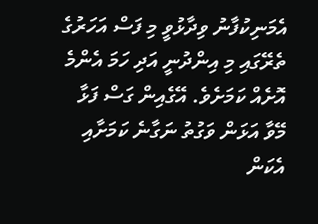އެމަނިކުފާނު ވިދާޅުވީ މި ފަސް އަހަރުގެ ތެރޭގައި މި އިންދުނީ އަދި ހަމަ އެންމެ އޮށެއް ކަމަށެވެ. އޭގެއިން ގަސް ފަޅާ މޭވާ އަޅަން ވަގުތު ނަގާނެ ކަމަށާއި އެކަން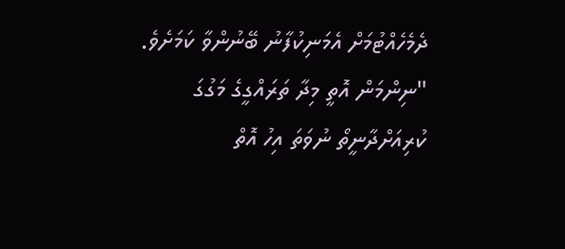ދެމެހެއްޓުމަށް އެމަނިކުފާނު ބޭނުންވާ ކަމަށެވެ. "ނިންމަން އޮތީ މިދާ ތަރައްގީގެ މަގުގަ ކުރިއަށްދާނީތޯ ނުވަތަ އިހު އޮތް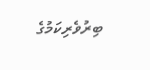ބިރުވެރިކަމުގެ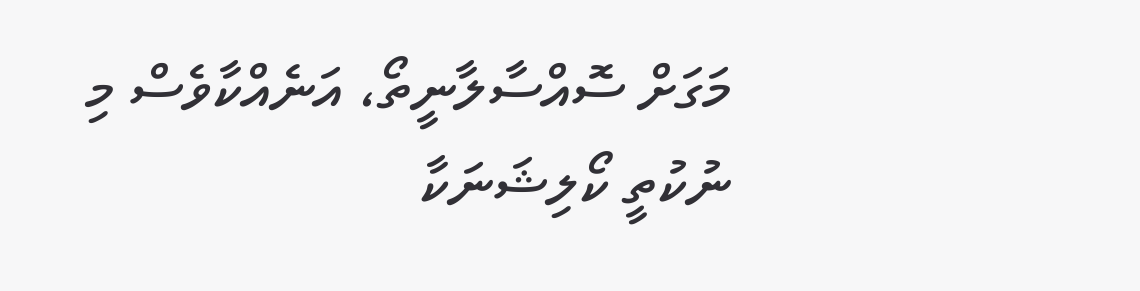މަގަށް ސޮއްސާލާނީތޯ، އަނެއްކާވެސް މި ނުކުތީ ކޯލިޝަނަކާ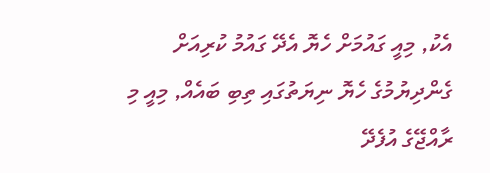އެކު, މިއީ ގައުމަށް ހެޔޮ އެދޭ ގައުމު ކުރިއަށް ގެންދިޔުމުގެ ހެޔޮ ނިޔަތުގައި ތިބި ބައެއް, މިއީ މި ރާއްޖޭގެ އުފެދޭ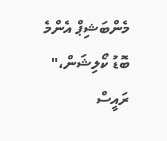މެންބަޝިޕް އެންމެ ބޮޑު ކޯލިޝަން،" ރައީސް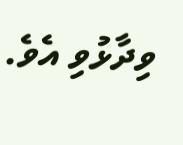ވިދާޅުވި އެވެ.